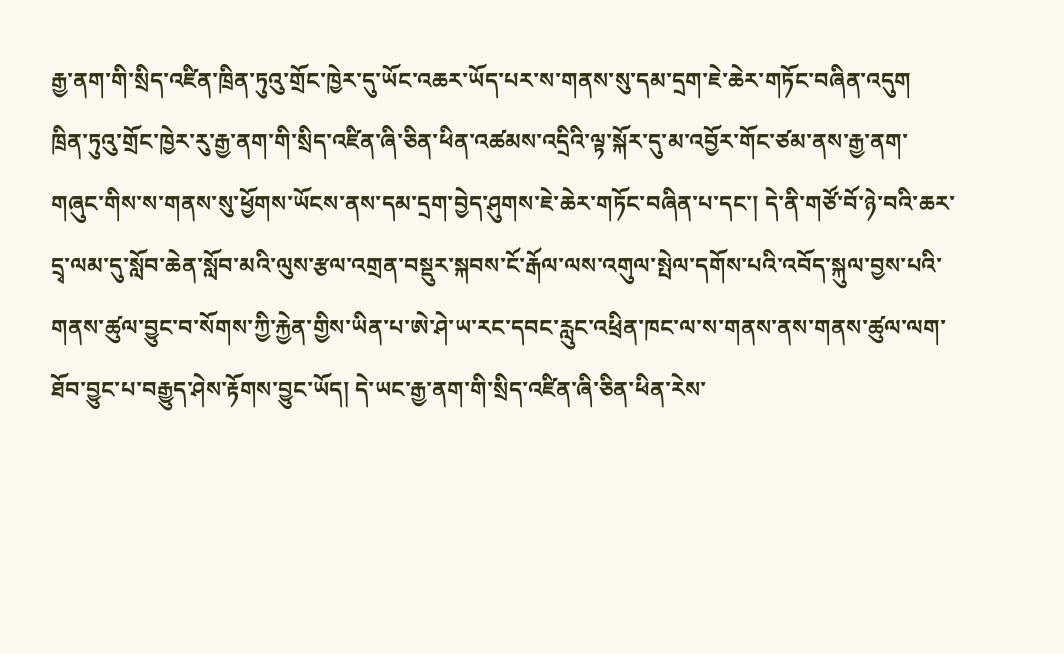རྒྱ་ནག་གི་སྲིད་འཛིན་ཁྲིན་ཏུའུ་གྲོང་ཁྱེར་དུ་ཡོང་འཆར་ཡོད་པར་ས་གནས་སུ་དམ་དྲག་ཇེ་ཆེར་གཏོང་བཞིན་འདུག
ཁྲིན་ཏུའུ་གྲོང་ཁྱེར་རུ་རྒྱ་ནག་གི་སྲིད་འཛིན་ཞི་ཅིན་ཕིན་འཚམས་འདྲིའི་ལྟ་སྐོར་དུ་མ་འབྱོར་གོང་ཙམ་ནས་རྒྱ་ནག་གཞུང་གིས་ས་གནས་སུ་ཕྱོགས་ཡོངས་ནས་དམ་དྲག་བྱེད་ཤུགས་ཇེ་ཆེར་གཏོང་བཞིན་པ་དང་། དེ་ནི་གཙོ་བོ་ཉེ་བའི་ཆར་དྲྭ་ལམ་དུ་སློབ་ཆེན་སློབ་མའི་ལུས་རྩལ་འགྲན་བསྡུར་སྐབས་ངོ་རྒོལ་ལས་འགུལ་སྤེལ་དགོས་པའི་འབོད་སྐུལ་བྱས་པའི་གནས་ཚུལ་བྱུང་བ་སོགས་ཀྱི་རྐྱེན་གྱིས་ཡིན་པ་ཨེ་ཤེ་ཡ་རང་དབང་རླུང་འཕྲིན་ཁང་ལ་ས་གནས་ནས་གནས་ཚུལ་ལག་ཐོབ་བྱུང་པ་བརྒྱུད་ཤེས་རྟོགས་བྱུང་ཡོད། དེ་ཡང་རྒྱ་ནག་གི་སྲིད་འཛིན་ཞི་ཅིན་ཕིན་རེས་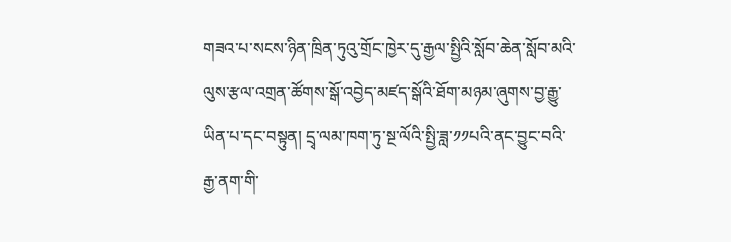གཟའ་པ་སངས་ཉིན་ཁྲིན་ཏུའུ་གྲོང་ཁྱེར་དུ་རྒྱལ་སྤྱིའི་སློབ་ཆེན་སློབ་མའི་ལུས་རྩལ་འགྲན་ཚོགས་སྒོ་འབྱེད་མཛད་སྒོའི་ཐོག་མཉམ་ཞུགས་བྱ་རྒྱུ་ཡིན་པ་དང་བསྟུན། དྲྭ་ལམ་ཁག་ཏུ་སྔ་ལོའི་སྤྱི་ཟླ་༡༡པའི་ནང་བྱུང་བའི་རྒྱ་ནག་གི་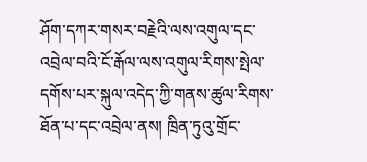ཤོག་དཀར་གསར་བརྗེའི་ལས་འགུལ་དང་འབྲེལ་བའི་ངོ་རྒོལ་ལས་འགུལ་རིགས་སྤེལ་དགོས་པར་སྐུལ་འདེད་ཀྱི་གནས་ཚུལ་རིགས་ཐོན་པ་དང་འབྲེལ་ནས། ཁྲིན་ཏུའུ་གྲོང་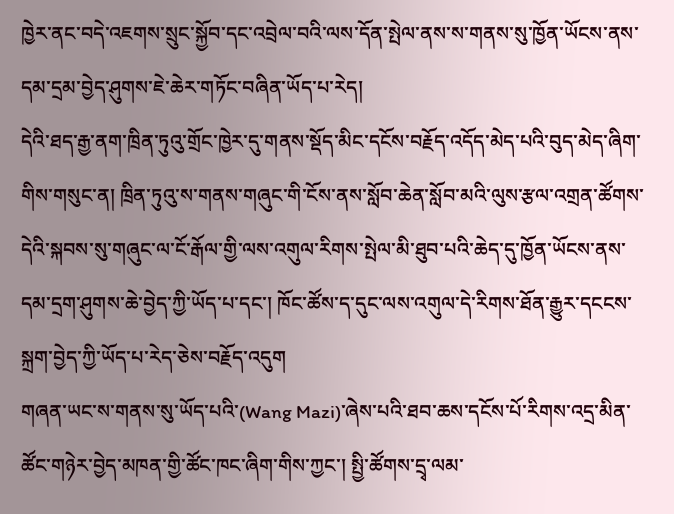ཁྱེར་ནང་བདེ་འཇགས་སྲུང་སྐྱོབ་དང་འབྲེལ་བའི་ལས་དོན་སྤེལ་ནས་ས་གནས་སུ་ཁྱོན་ཡོངས་ནས་དམ་དྲམ་བྱེད་ཤུགས་ཇེ་ཆེར་གཏོང་བཞིན་ཡོད་པ་རེད།
དེའི་ཐད་རྒྱ་ནག་ཁྲིན་ཏུའུ་གྲོང་ཁྱེར་དུ་གནས་སྡོད་མིང་དངོས་བརྗོད་འདོད་མེད་པའི་བུད་མེད་ཞིག་གིས་གསུང་ན། ཁྲིན་ཏུའུ་ས་གནས་གཞུང་གི་ངོས་ནས་སློབ་ཆེན་སློབ་མའི་ལུས་རྩལ་འགྲན་ཚོགས་དེའི་སྐབས་སུ་གཞུང་ལ་ངོ་རྒོལ་གྱི་ལས་འགུལ་རིགས་སྤེལ་མི་ཐུབ་པའི་ཆེད་དུ་ཁྱོན་ཡོངས་ནས་དམ་དྲག་ཤུགས་ཆེ་བྱེད་ཀྱི་ཡོད་པ་དང་། ཁོང་ཚོས་ད་དུང་ལས་འགུལ་དེ་རིགས་ཐོན་རྒྱུར་དངངས་སྐྲག་བྱེད་ཀྱི་ཡོད་པ་རེད་ཅེས་བརྗོད་འདུག
གཞན་ཡང་ས་གནས་སུ་ཡོད་པའི་(Wang Mazi)་ཞེས་པའི་ཐབ་ཆས་དངོས་པོ་རིགས་འདྲ་མིན་ཚོང་གཉེར་བྱེད་མཁན་གྱི་ཚོང་ཁང་ཞིག་གིས་ཀྱང་། སྤྱི་ཚོགས་དྲྭ་ལམ་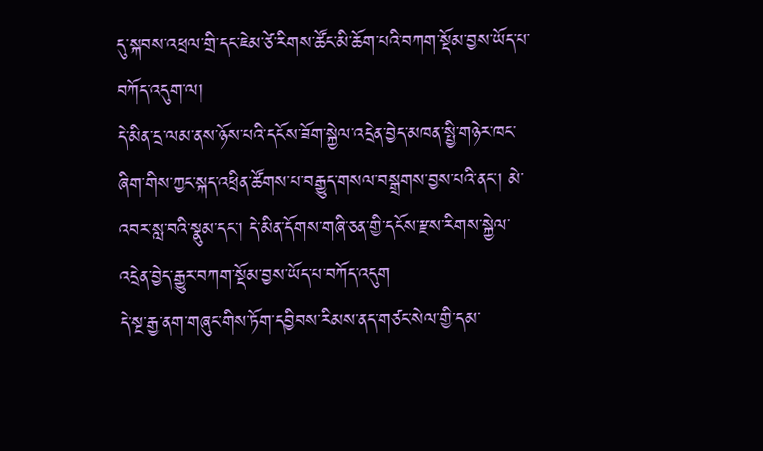དུ་སྐབས་འཕྲལ་གྲི་དང་ཇེམ་ཙེ་རིགས་ཚོང་མི་ཆོག་པའི་བཀག་སྡོམ་བྱས་ཡོད་པ་བཀོད་འདུག་ལ།
དེ་མིན་དྲ་ལམ་ནས་ཉོས་པའི་དངོས་ཟོག་སྐྱེལ་འདྲེན་བྱེད་མཁན་སྤྱི་གཉེར་ཁང་ཞིག་གིས་ཀྱང་སྐད་འཕྲིན་ཚོགས་པ་བརྒྱུད་གསལ་བསྒྲགས་བྱས་པའི་ནང་། མེ་འབར་སླ་བའི་སྣུམ་དང་། དེ་མིན་དོགས་གཞི་ཅན་གྱི་དངོས་རྫས་རིགས་སྐྱེལ་འདྲེན་བྱེད་རྒྱུར་བཀག་སྡོམ་བྱས་ཡོད་པ་བཀོད་འདུག
དེ་སྔ་རྒྱ་ནག་གཞུང་གིས་ཏོག་དབྱིབས་རིམས་ནད་གཙང་སེལ་གྱི་དམ་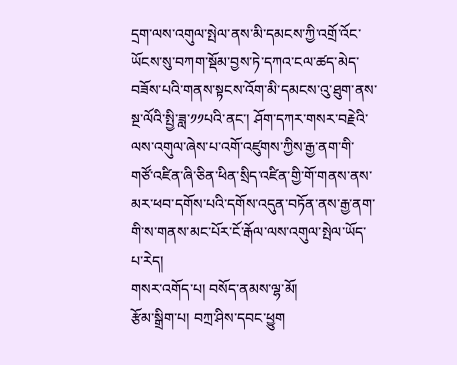དྲག་ལས་འགུལ་སྤེལ་ནས་མི་དམངས་ཀྱི་འགྲོ་འོང་ཡོངས་སུ་བཀག་སྡོམ་བྱས་ཏེ་དཀའ་ངལ་ཚད་མེད་བཟོས་པའི་གནས་སྟངས་འོག་མི་དམངས་འུ་ཐུག་ནས་སྔ་ལོའི་སྤྱི་ཟླ་༡༡པའི་ནང་། ཤོག་དཀར་གསར་བརྗེའི་ལས་འགུལ་ཞེས་པ་འགོ་འཛུགས་ཀྱིས་རྒྱ་ནག་གི་གཙོ་འཛིན་ཞི་ཅིན་ཕིན་སྲིད་འཛིན་གྱི་གོ་གནས་ནས་མར་ཕབ་དགོས་པའི་དགོས་འདུན་བཏོན་ནས་རྒྱ་ནག་གི་ས་གནས་མང་པོར་ངོ་རྒོལ་ལས་འགུལ་སྤེལ་ཡོད་པ་རེད།
གསར་འགོད་པ། བསོད་ནམས་ལྷ་མོ།
རྩོམ་སྒྲིག་པ། བཀྲ་ཤིས་དབང་ཕྱུག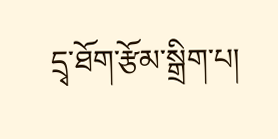དྲྭ་ཐོག་རྩོམ་སྒྲིག་པ།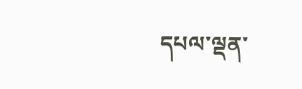དཔལ་ལྡན་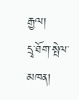རྒྱལ།
དྲྭ་ཐོག་སྤེལ་མཁན།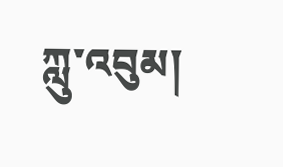ཀླུ་འབུམ།